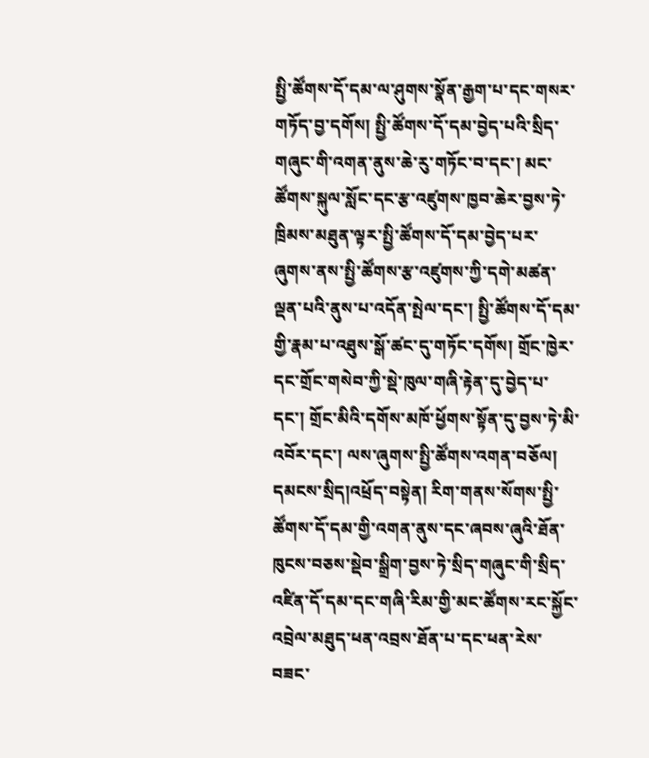སྤྱི་ཚོགས་དོ་དམ་ལ་ཤུགས་སྣོན་རྒྱག་པ་དང་གསར་གཏོད་བྱ་དགོས། སྤྱི་ཚོགས་དོ་དམ་བྱེད་པའི་སྲིད་གཞུང་གི་འགན་ནུས་ཆེ་རུ་གཏོང་བ་དང་། མང་ཚོགས་སྐུལ་སློང་དང་རྩ་འཛུགས་ཁྱབ་ཆེར་བྱས་ཏེ་ཁྲིམས་མཐུན་ལྟར་སྤྱི་ཚོགས་དོ་དམ་བྱེད་པར་ཞུགས་ནས་སྤྱི་ཚོགས་རྩ་འཛུགས་ཀྱི་དགེ་མཚན་ལྡན་པའི་ནུས་པ་འདོན་སྤེལ་དང་། སྤྱི་ཚོགས་དོ་དམ་གྱི་རྣམ་པ་འཐུས་སྒོ་ཚང་དུ་གཏོང་དགོས། གྲོང་ཁྱེར་དང་གྲོང་གསེབ་ཀྱི་སྡེ་ཁུལ་གཞི་རྟེན་དུ་བྱེད་པ་དང་། གྲོང་མིའི་དགོས་མཁོ་ཕྱོགས་སྟོན་དུ་བྱས་ཏེ་མི་འབོར་དང་། ལས་ཞུགས་སྤྱི་ཚོགས་འགན་བཅོལ། དམངས་སྲིད།འཕྲོད་བསྟེན། རིག་གནས་སོགས་སྤྱི་ཚོགས་དོ་དམ་གྱི་འགན་ནུས་དང་ཞབས་ཞུའི་ཐོན་ཁུངས་བཅས་སྡེབ་སྒྲིག་བྱས་ཏེ་སྲིད་གཞུང་གི་སྲིད་འཛིན་དོ་དམ་དང་གཞི་རིམ་གྱི་མང་ཚོགས་རང་སྐྱོང་འབྲེལ་མཐུད་ཕན་འབྲས་ཐོན་པ་དང་ཕན་རེས་བཟང་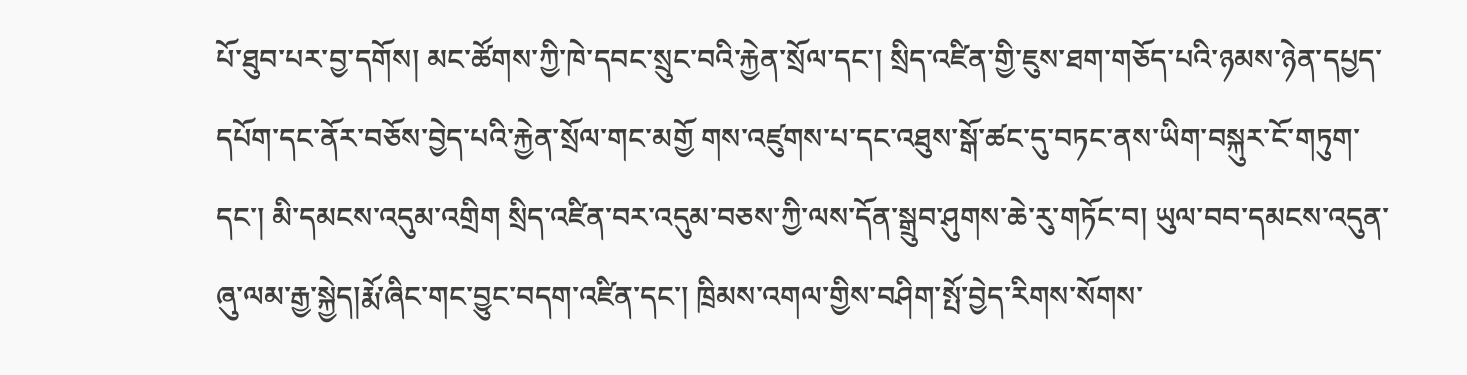པོ་ཐུབ་པར་བྱ་དགོས། མང་ཚོགས་ཀྱི་ཁེ་དབང་སྲུང་བའི་རྐྱེན་སྲོལ་དང་། སྲིད་འཛིན་གྱི་ཇུས་ཐག་གཅོད་པའི་ཉམས་ཉེན་དཔྱད་དཔོག་དང་ནོར་བཅོས་བྱེད་པའི་རྐྱེན་སྲོལ་གང་མགྱོ གས་འཛུགས་པ་དང་འཐུས་སྒོ་ཚང་དུ་བཏང་ནས་ཡིག་བསྐུར་ངོ་གཏུག་དང་། མི་དམངས་འདུམ་འགྲིག སྲིད་འཛིན་བར་འདུམ་བཅས་ཀྱི་ལས་དོན་སྒྲུབ་ཤུགས་ཆེ་རུ་གཏོང་བ། ཡུལ་བབ་དམངས་འདུན་ཞུ་ལམ་རྒྱ་སྐྱེད།རྨོ་ཞིང་གང་བྱུང་བདག་འཛིན་དང་། ཁྲིམས་འགལ་གྱིས་བཤིག་སྤོ་བྱེད་རིགས་སོགས་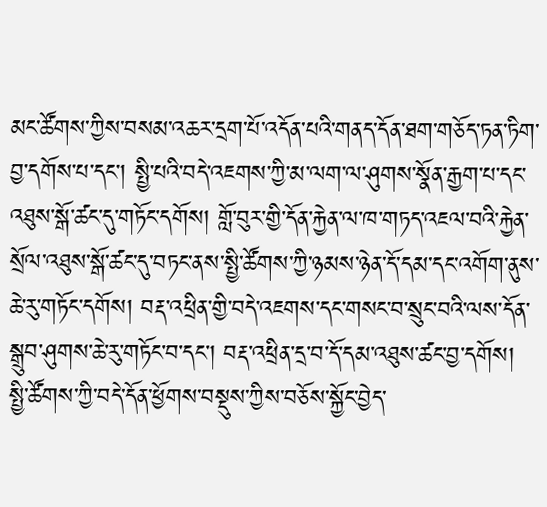མང་ཚོགས་ཀྱིས་བསམ་འཆར་དྲག་པོ་འདོན་པའི་གནད་དོན་ཐག་གཅོད་ཏན་ཏིག་བྱ་དགོས་པ་དང་། སྤྱི་པའི་བདེ་འཇགས་ཀྱི་མ་ལག་ལ་ཤུགས་སྣོན་རྒྱག་པ་དང་འཐུས་སྒོ་ཚང་དུ་གཏོང་དགོས། གློ་བུར་གྱི་དོན་རྐྱེན་ལ་ཁ་གཏད་འཇལ་བའི་རྐྱེན་སྲོལ་འཐུས་སྒོ་ཚང་དུ་བཏང་ནས་སྤྱི་ཚོགས་ཀྱི་ཉམས་ཉེན་དོ་དམ་དང་འགོག་ནུས་ཆེ་རུ་གཏོང་དགོས། བརྡ་འཕྲིན་གྱི་བདེ་འཇགས་དང་གསང་བ་སྲུང་བའི་ལས་དོན་སྒྲུབ་ཤུགས་ཆེ་རུ་གཏོང་བ་དང་། བརྡ་འཕྲིན་དྲ་བ་དོ་དམ་འཐུས་ཚང་བྱ་དགོས། སྤྱི་ཚོགས་ཀྱི་བདེ་དོན་ཕྱོགས་བསྡུས་ཀྱིས་བཅོས་སྐྱོང་བྱེད་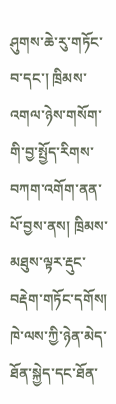ཤུགས་ཆེ་རུ་གཏོང་བ་དང་། ཁྲིམས་འགལ་ཉེས་གསོག་གི་བྱ་སྤྱོད་རིགས་བཀག་འགོག་ནན་པོ་བྱས་ནས། ཁྲིམས་མཐུས་ལྟར་རྡུང་བརྡེག་གཏོང་དགོས། ཁེ་ལས་ཀྱི་ཉེན་མེད་ཐོན་སྐྱེད་དང་ཐོན་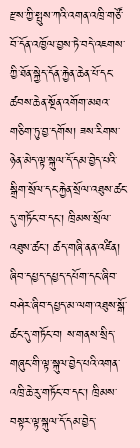རྫས་ཀྱི་སྤུས་ཀའི་འགན་འཁྲི་གཙོ་བོ་དོན་འཁྱོལ་བྱས་ཏེ་བདེ་འཇགས་ཀྱི་ཐོན་སྐྱེད་དོན་རྐྱེན་ཆེན་པོ་དང་ཚབས་ཆེན་སྔོན་འགོག་མཐའ་གཅིག་ཏུ་བྱ་དགོས། ཟས་རིགས་ཉེན་མེད་ལྟ་སྐུལ་དོ་དམ་བྱེད་པའི་སྒྲིག་སྲོལ་དང་རྐྱེན་སྲོལ་འཐུས་ཚང་དུ་གཏོང་བ་དང་། ཁྲིམས་སྲོལ་འཐུས་ཚང་། ཚད་གཞི་ནན་འཛིན། ཞིབ་དཔྱད་དཔྱད་དཔོག་དང་ཞིབ་བཤེར་ཞིབ་དཔྱད་མ་ལག་འཐུས་སྒོ་ཚང་དུ་གཏོང་བ། ས་གནས་སྲིད་གཞུང་གི་ལྟ་སྐུལ་བྱེད་པའི་འགན་འཁྲི་ཆེ་རུ་གཏོང་བ་དང་། ཁྲིམས་བསྟར་ལྟ་སྐུལ་དོ་དམ་བྱེད་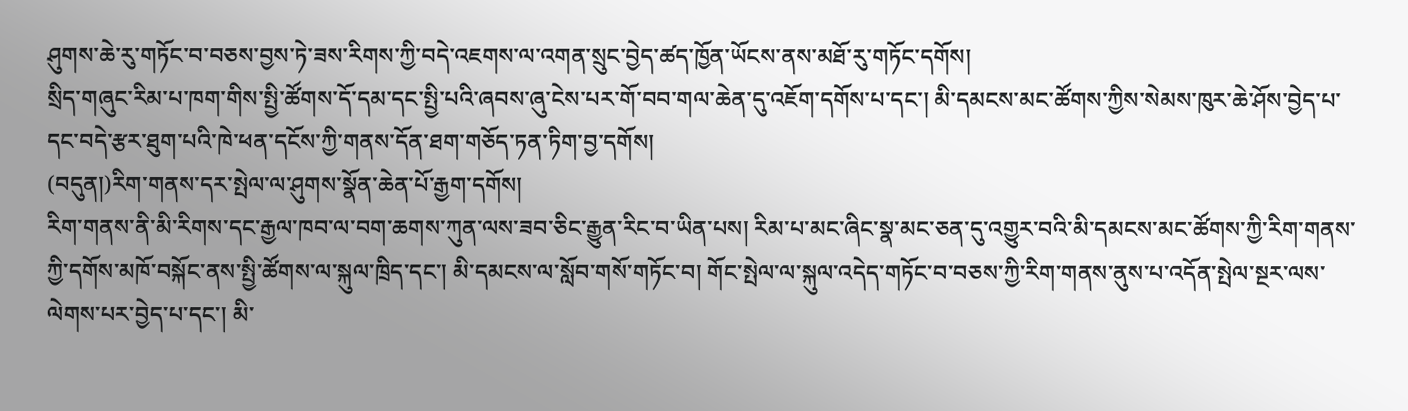ཤུགས་ཆེ་རུ་གཏོང་བ་བཅས་བྱས་ཏེ་ཟས་རིགས་ཀྱི་བདེ་འཇགས་ལ་འགན་སྲུང་བྱེད་ཚད་ཁྱོན་ཡོངས་ནས་མཐོ་རུ་གཏོང་དགོས།
སྲིད་གཞུང་རིམ་པ་ཁག་གིས་སྤྱི་ཚོགས་དོ་དམ་དང་སྤྱི་པའི་ཞབས་ཞུ་ངེས་པར་གོ་བབ་གལ་ཆེན་དུ་འཇོག་དགོས་པ་དང་། མི་དམངས་མང་ཚོགས་ཀྱིས་སེམས་ཁུར་ཆེ་ཤོས་བྱེད་པ་དང་བདེ་རྩར་ཐུག་པའི་ཁེ་ཕན་དངོས་ཀྱི་གནས་དོན་ཐག་གཅོད་ཏན་ཏིག་བྱ་དགོས།
(བདུན།)རིག་གནས་དར་སྤེལ་ལ་ཤུགས་སྣོན་ཆེན་པོ་རྒྱག་དགོས།
རིག་གནས་ནི་མི་རིགས་དང་རྒྱལ་ཁབ་ལ་བག་ཆགས་ཀུན་ལས་ཟབ་ཅིང་རྒྱུན་རིང་བ་ཡིན་པས། རིམ་པ་མང་ཞིང་སྣ་མང་ཅན་དུ་འགྱུར་བའི་མི་དམངས་མང་ཚོགས་ཀྱི་རིག་གནས་ཀྱི་དགོས་མཁོ་བསྐོང་ནས་སྤྱི་ཚོགས་ལ་སྐུལ་ཁྲིད་དང་། མི་དམངས་ལ་སློབ་གསོ་གཏོང་བ། གོང་སྤེལ་ལ་སྐུལ་འདེད་གཏོང་བ་བཅས་ཀྱི་རིག་གནས་ནུས་པ་འདོན་སྤེལ་སྔར་ལས་ལེགས་པར་བྱེད་པ་དང་། མི་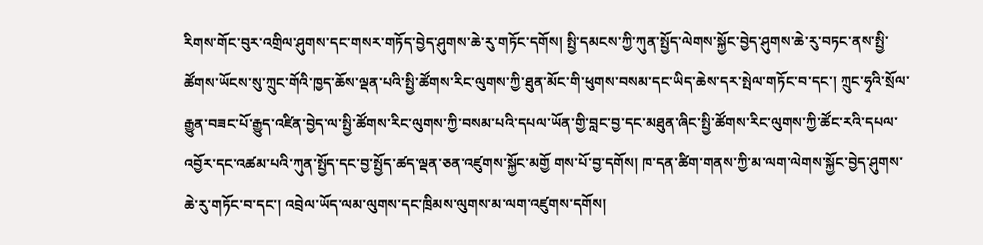རིགས་གོང་བུར་འགྲིལ་ཤུགས་དང་གསར་གཏོད་བྱེད་ཤུགས་ཆེ་རུ་གཏོང་དགོས། སྤྱི་དམངས་ཀྱི་ཀུན་སྤྱོད་ལེགས་སྐྱོང་བྱེད་ཤུགས་ཆེ་རུ་བཏང་ནས་སྤྱི་ཚོགས་ཡོངས་སུ་ཀྲུང་གོའི་ཁྱད་ཆོས་ལྡན་པའི་སྤྱི་ཚོགས་རིང་ལུགས་ཀྱི་ཐུན་མོང་གི་ཕུགས་བསམ་དང་ཡིད་ཆེས་དར་སྤེལ་གཏོང་བ་དང་། ཀྲུང་ཧྭའི་སྲོལ་རྒྱུན་བཟང་པོ་རྒྱུད་འཛིན་བྱེད་ལ་སྤྱི་ཚོགས་རིང་ལུགས་ཀྱི་བསམ་པའི་དཔལ་ཡོན་གྱི་བླང་བྱ་དང་མཐུན་ཞིང་སྤྱི་ཚོགས་རིང་ལུགས་ཀྱི་ཚོང་རའི་དཔལ་འབྱོར་དང་འཚམ་པའི་ཀུན་སྤྱོད་དང་བྱ་སྤྱོད་ཚད་ལྡན་ཅན་འཛུགས་སྐྱོང་མགྱོ གས་པོ་བྱ་དགོས། ཁ་དན་ཚིག་གནས་ཀྱི་མ་ལག་ལེགས་སྐྱོང་བྱེད་ཤུགས་ཆེ་རུ་གཏོང་བ་དང་། འབྲེལ་ཡོད་ལམ་ལུགས་དང་ཁྲིམས་ལུགས་མ་ལག་འཛུགས་དགོས།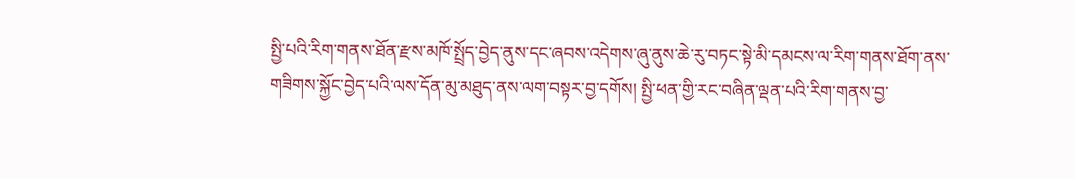སྤྱི་པའི་རིག་གནས་ཐོན་རྫས་མཁོ་སྤྲོད་བྱེད་ནུས་དང་ཞབས་འདེགས་ཞུ་ནུས་ཆེ་རུ་བཏང་སྟེ་མི་དམངས་ལ་རིག་གནས་ཐོག་ནས་གཟིགས་སྐྱོང་བྱེད་པའི་ལས་དོན་མུ་མཐུད་ནས་ལག་བསྟར་བྱ་དགོས། སྤྱི་ཕན་གྱི་རང་བཞིན་ལྡན་པའི་རིག་གནས་བྱ་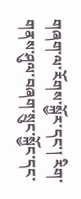གཞག་ལ་རོགས་སྐྱོར་དང་། རིག་གནས་ཤུལ་བཞག་སྲུང་སྐྱོང་དང་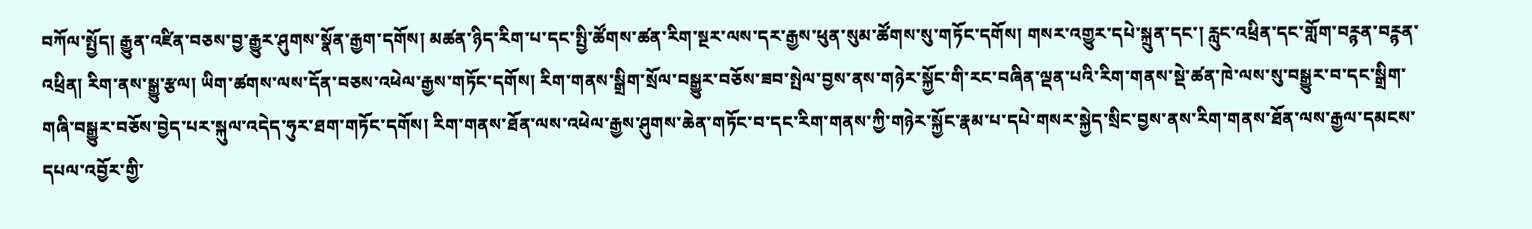བཀོལ་སྤྱོད། རྒྱུན་འཛིན་བཅས་བྱ་རྒྱུར་ཤུགས་སྣོན་རྒྱག་དགོས། མཚན་ཉིད་རིག་པ་དང་སྤྱི་ཚོགས་ཚན་རིག་སྔར་ལས་དར་རྒྱས་ཕུན་སུམ་ཚོགས་སུ་གཏོང་དགོས། གསར་འགྱུར་དཔེ་སྐྲུན་དང་། རླུང་འཕྲིན་དང་གློག་བཪྙན་བཪྙན་འཕྲིན། རིག་ནས་སྒྱུ་རྩལ། ཡིག་ཚགས་ལས་དོན་བཅས་འཕེལ་རྒྱས་གཏོང་དགོས། རིག་གནས་སྒྲིག་སྲོལ་བསྒྱུར་བཅོས་ཟབ་སྤེལ་བྱས་ནས་གཉེར་སྐྱོང་གི་རང་བཞིན་ལྡན་པའི་རིག་གནས་སྡེ་ཚན་ཁེ་ལས་སུ་བསྒྱུར་བ་དང་སྒྲིག་གཞི་བསྒྱུར་བཅོས་བྱེད་པར་སྐུལ་འདེད་ཧུར་ཐག་གཏོང་དགོས། རིག་གནས་ཐོན་ལས་འཕེལ་རྒྱས་ཤུགས་ཆེན་གཏོང་བ་དང་རིག་གནས་ཀྱི་གཉེར་སྐྱོང་རྣམ་པ་དཔེ་གསར་སྐྱེད་སྲིང་བྱས་ནས་རིག་གནས་ཐོན་ལས་རྒྱལ་དམངས་དཔལ་འབྱོར་གྱི་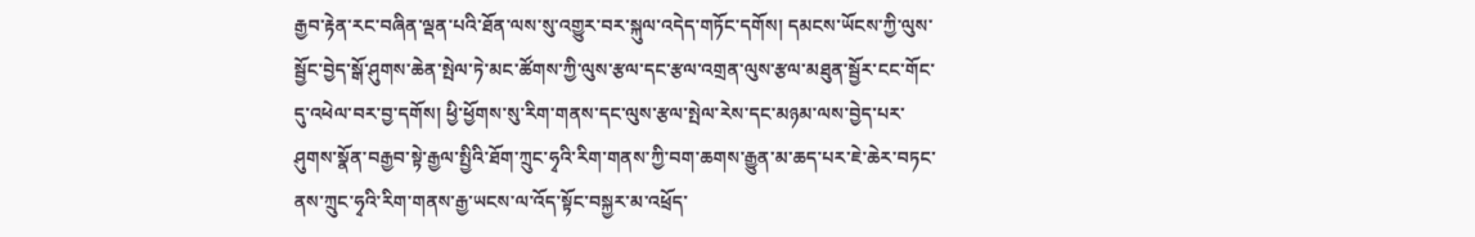རྒྱབ་རྟེན་རང་བཞིན་ལྡན་པའི་ཐོན་ལས་སུ་འགྱུར་བར་སྐུལ་འདེད་གཏོང་དགོས། དམངས་ཡོངས་ཀྱི་ལུས་སྦྱོང་བྱེད་སྒོ་ཤུགས་ཆེན་སྤེལ་ཏེ་མང་ཚོགས་ཀྱི་ལུས་རྩལ་དང་རྩལ་འགྲན་ལུས་རྩལ་མཐུན་སྦྱོར་ངང་གོང་དུ་འཕེལ་བར་བྱ་དགོས། ཕྱི་ཕྱོགས་སུ་རིག་གནས་དང་ལུས་རྩལ་སྤེལ་རེས་དང་མཉམ་ལས་བྱེད་པར་ཤུགས་སྣོན་བརྒྱབ་སྟེ་རྒྱལ་སྤྱིའི་ཐོག་ཀྲུང་ཧྭའི་རིག་གནས་ཀྱི་བག་ཆགས་རྒྱུན་མ་ཆད་པར་ཇེ་ཆེར་བཏང་ནས་ཀྲུང་ཧྭའི་རིག་གནས་རྒྱ་ཡངས་ལ་འོད་སྟོང་བསྐྱར་མ་འཕྲོད་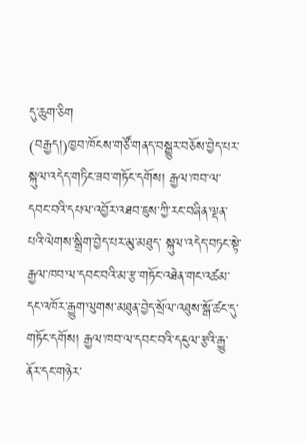དུ་ཆུག་ཅིག
(བརྒྱད།)ཁྱབ་ཁོངས་གཙོ་གནད་བསྒྱུར་བཅོས་བྱེད་པར་སྐུལ་འདེད་གཏིང་ཟབ་གཏོང་དགོས། རྒྱལ་ཁབ་ལ་དབང་བའི་དཔལ་འབྱོར་འཐབ་ཇུས་ཀྱི་རང་བཞིན་ལྡན་པའི་ལེགས་སྒྲིག་བྱེད་པར་མུ་མཐུད་ སྐུལ་འདེད་བཏང་སྟེ་རྒྱལ་ཁབ་ལ་དབང་བའི་མ་རྩ་གཏོང་འཐེན་གང་འཚམ་དང་འཁོར་རྒྱུག་ལུགས་མཐུན་བྱེད་སྲོལ་འཐུས་སྒོ་ཚང་དུ་གཏོང་དགོས། རྒྱལ་ཁབ་ལ་དབང་བའི་དངུལ་རྩའི་རྒྱུ་ནོར་དང་གཉེར་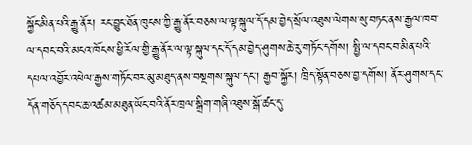སྐྱོང་མིན་པའི་རྒྱུ་ནོར། རང་བྱུང་ཐོན་ཁུངས་ཀྱི་རྒྱུ་ནོར་བཅས་ལ་ལྟ་སྐུལ་དོ་དམ་བྱེད་སྲོལ་འཐུས་ལེགས་སུ་བཏང་ནས་རྒྱལ་ཁབ་ལ་དབང་བའི་མངའ་ཁོངས་ཕྱི་རོལ་གྱི་རྒྱུ་ནོར་ལ་ལྟ་སྐུལ་དང་དོ་དམ་བྱེད་ཤུགས་ཆེ་རུ་གཏོང་དགོས། སྤྱི་ལ་དབང་བ་མིན་པའི་དཔལ་འབྱོར་འཕེལ་རྒྱས་གཏོང་བར་མུ་མཐུད་ནས་བསྔགས་སྐུལ་དང་། རྒྱབ་སྐྱོར། ཁྲིད་སྟོན་བཅས་བྱ་དགོས། ནོར་ཤུགས་དང་དོན་གཅོད་དབང་ཆ་འཚམ་མཐུན་ཡོང་བའི་ནོར་ཁྲལ་སྒྲིག་གཞི་འཐུས་སྒོ་ཚང་དུ་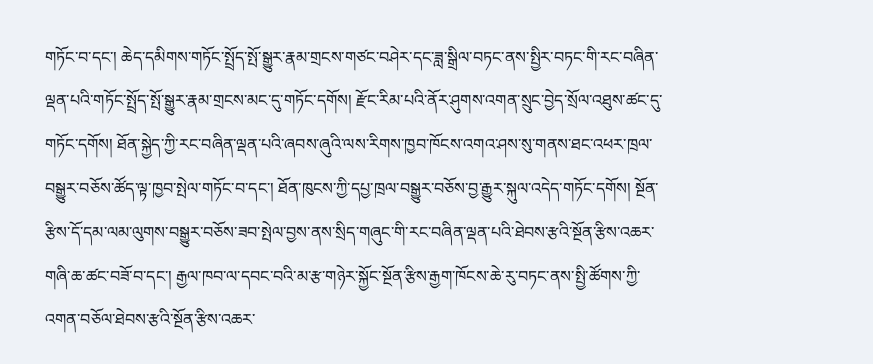གཏོང་བ་དང་། ཆེད་དམིགས་གཏོང་སྤྲོད་སྤོ་སྒྱུར་རྣམ་གྲངས་གཙང་བཤེར་དང་ཟླ་སྒྲིལ་བཏང་ནས་སྤྱིར་བཏང་གི་རང་བཞིན་ལྡན་པའི་གཏོང་སྤྲོད་སྤོ་སྒྱུར་རྣམ་གྲངས་མང་དུ་གཏོང་དགོས། རྫོང་རིམ་པའི་ནོར་ཤུགས་འགན་སྲུང་བྱེད་སྲོལ་འཐུས་ཚང་དུ་གཏོང་དགོས། ཐོན་སྐྱེད་ཀྱི་རང་བཞིན་ལྡན་པའི་ཞབས་ཞུའི་ལས་རིགས་ཁྱབ་ཁོངས་འགའ་ཤས་སུ་གནས་ཐང་འཕར་ཁྲལ་བསྒྱུར་བཅོས་ཚོད་ལྟ་ཁྱབ་སྤེལ་གཏོང་བ་དང་། ཐོན་ཁུངས་ཀྱི་དཔྱ་ཁྲལ་བསྒྱུར་བཅོས་བྱ་རྒྱུར་སྐུལ་འདེད་གཏོང་དགོས། སྔོན་རྩིས་དོ་དམ་ལམ་ལུགས་བསྒྱུར་བཅོས་ཟབ་སྤེལ་བྱས་ནས་སྲིད་གཞུང་གི་རང་བཞིན་ལྡན་པའི་ཐེབས་རྩའི་སྔོན་རྩིས་འཆར་གཞི་ཆ་ཚང་བཟོ་བ་དང་། རྒྱལ་ཁབ་ལ་དབང་བའི་མ་རྩ་གཉེར་སྐྱོང་སྔོན་རྩིས་རྒྱག་ཁོངས་ཆེ་རུ་བཏང་ནས་སྤྱི་ཚོགས་ཀྱི་འགན་བཅོལ་ཐེབས་རྩའི་སྔོན་རྩིས་འཆར་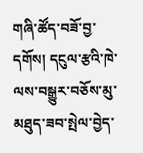གཞི་ཚོད་བཟོ་བྱ་དགོས། དངུལ་རྩའི་ཁེ་ལས་བསྒྱུར་བཅོས་མུ་མཐུད་ཟབ་སྤེལ་བྱེད་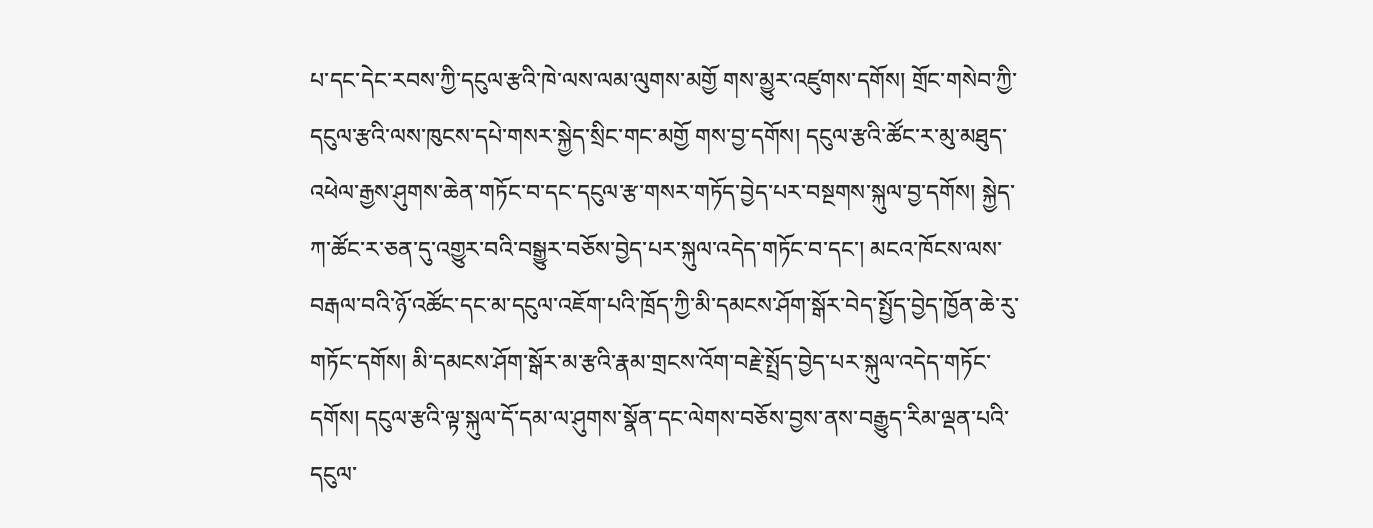པ་དང་དེང་རབས་ཀྱི་དངུལ་རྩའི་ཁེ་ལས་ལམ་ལུགས་མགྱོ གས་མྱུར་འཛུགས་དགོས། གྲོང་གསེབ་ཀྱི་དངུལ་རྩའི་ལས་ཁུངས་དཔེ་གསར་སྐྱེད་སྲིང་གང་མགྱོ གས་བྱ་དགོས། དངུལ་རྩའི་ཚོང་ར་མུ་མཐུད་འཕེལ་རྒྱས་ཤུགས་ཆེན་གཏོང་བ་དང་དངུལ་རྩ་གསར་གཏོད་བྱེད་པར་བསྔགས་སྐུལ་བྱ་དགོས། སྐྱེད་ཀ་ཚོང་ར་ཅན་དུ་འགྱུར་བའི་བསྒྱུར་བཅོས་བྱེད་པར་སྐུལ་འདེད་གཏོང་བ་དང་། མངའ་ཁོངས་ལས་བརྒལ་བའི་ཉོ་འཚོང་དང་མ་དངུལ་འཇོག་པའི་ཁྲོད་ཀྱི་མི་དམངས་ཤོག་སྒོར་བེད་སྤྱོད་བྱེད་ཁྱོན་ཆེ་རུ་གཏོང་དགོས། མི་དམངས་ཤོག་སྒོར་མ་རྩའི་རྣམ་གྲངས་འོག་བརྗེ་སྤྲོད་བྱེད་པར་སྐུལ་འདེད་གཏོང་དགོས། དངུལ་རྩའི་ལྟ་སྐུལ་དོ་དམ་ལ་ཤུགས་སྣོན་དང་ལེགས་བཅོས་བྱས་ནས་བརྒྱུད་རིམ་ལྡན་པའི་དངུལ་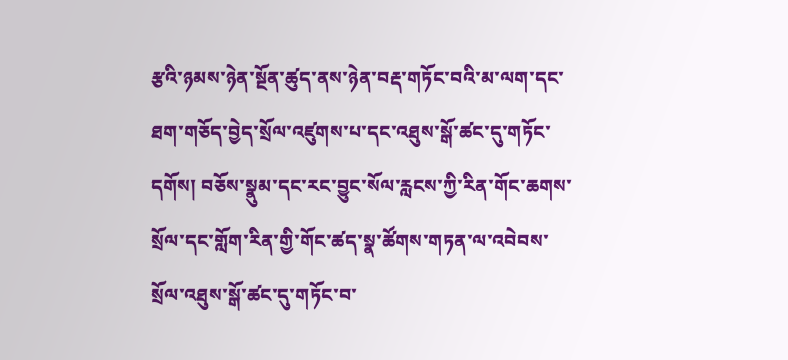རྩའི་ཉམས་ཉེན་སྔོན་ཚུད་ནས་ཉེན་བརྡ་གཏོང་བའི་མ་ལག་དང་ཐག་གཅོད་བྱེད་སྲོལ་འཛུགས་པ་དང་འཐུས་སྒོ་ཚང་དུ་གཏོང་དགོས། བཅོས་སྣུམ་དང་རང་བྱུང་སོལ་རླངས་ཀྱི་རིན་གོང་ཆགས་སྲོལ་དང་གློག་རིན་གྱི་གོང་ཚད་སྣ་ཚོགས་གཏན་ལ་འབེབས་སྲོལ་འཐུས་སྒོ་ཚང་དུ་གཏོང་བ་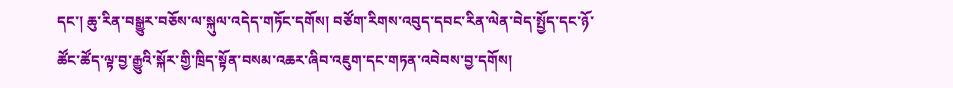དང་། ཆུ་རིན་བསྒྱུར་བཅོས་ལ་སྐུལ་འདེད་གཏོང་དགོས། བཙོག་རིགས་འབུད་དབང་རིན་ལེན་བེད་སྤྱོད་དང་ཉོ་ཚོང་ཚོད་ལྟ་བྱ་རྒྱུའི་སྐོར་གྱི་ཁྲིད་སྟོན་བསམ་འཆར་ཞིབ་འཇུག་དང་གཏན་འབེབས་བྱ་དགོས།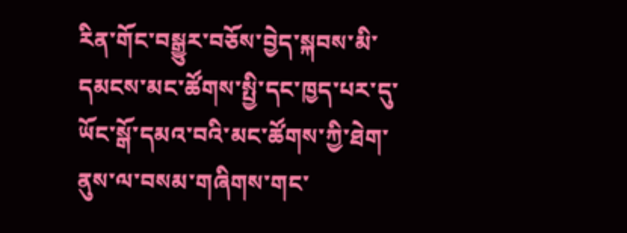རིན་གོང་བསྒྱུར་བཅོས་བྱེད་སྐབས་མི་དམངས་མང་ཚོགས་སྤྱི་དང་ཁྱད་པར་དུ་ཡོང་སྒོ་དམའ་བའི་མང་ཚོགས་ཀྱི་ཐེག་ནུས་ལ་བསམ་གཞིགས་གང་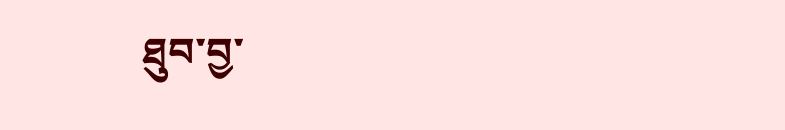ཐུབ་བྱ་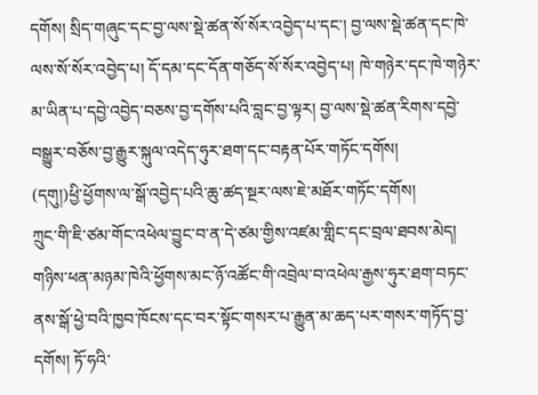དགོས། སྲིད་གཞུང་དང་བྱ་ལས་སྡེ་ཚན་སོ་སོར་འབྱེད་པ་དང་། བྱ་ལས་སྡེ་ཚན་དང་ཁེ་ལས་སོ་སོར་འབྱེད་པ། དོ་དམ་དང་དོན་གཅོད་སོ་སོར་འབྱེད་པ། ཁེ་གཉེར་དང་ཁེ་གཉེར་མ་ཡིན་པ་དབྱེ་འབྱེད་བཅས་བྱ་དགོས་པའི་བླང་བྱ་ལྟར། བྱ་ལས་སྡེ་ཚན་རིགས་དབྱེ་བསྒྱུར་བཅོས་བྱ་རྒྱུར་སྐུལ་འདེད་ཧུར་ཐག་དང་བརྟན་པོར་གཏོང་དགོས།
(དགུ།)ཕྱི་ཕྱོགས་ལ་སྒོ་འབྱེད་པའི་ཆུ་ཚད་སྔར་ལས་ཇེ་མཐོར་གཏོང་དགོས།
ཀྲུང་གི་ཇི་ཙམ་གོང་འཕེལ་བྱུང་བ་ན་དེ་ཙམ་གྱིས་འཛམ་གླིང་དང་བྲལ་ཐབས་མེད། གཉིས་ཕན་མཉམ་ཁེའི་ཕྱོགས་མང་ཉོ་འཚོང་གི་འབྲེལ་བ་འཕེལ་རྒྱས་ཧུར་ཐག་བཏང་ནས་སྒོ་ཕྱེ་བའི་ཁྱབ་ཁོངས་དང་བར་སྟོང་གསར་པ་རྒྱུན་མ་ཆད་པར་གསར་གཏོད་བྱ་དགོས། ཏོ་ཧའི་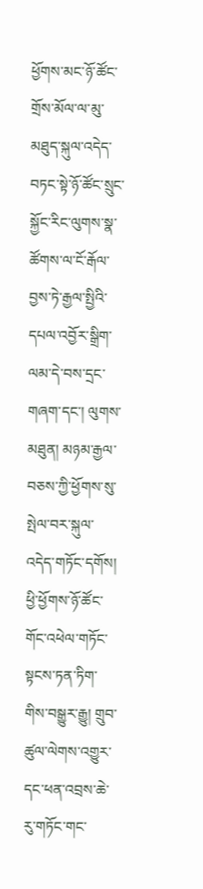ཕྱོགས་མང་ཉོ་ཚོང་གྲོས་མོལ་ལ་མུ་མཐུད་སྐུལ་འདེད་བཏང་སྟེ་ཉོ་ཚོང་སྲུང་སྐྱོང་རིང་ལུགས་སྣ་ཚོགས་ལ་ངོ་རྒོལ་བྱས་ཏེ་རྒྱལ་སྤྱིའི་དཔལ་འབྱོར་སྒྲིག་ལམ་དེ་བས་དྲང་གཞག་དང་། ལུགས་མཐུན། མཉམ་རྒྱལ་བཅས་ཀྱི་ཕྱོགས་སུ་སྤེལ་བར་སྐུལ་འདེད་གཏོང་དགོས།
ཕྱི་ཕྱོགས་ཉོ་ཚོང་གོང་འཕེལ་གཏོང་སྟངས་ཏན་ཏིག་གིས་བསྒྱུར་རྒྱུ། གྲུབ་ཚུལ་ལེགས་འགྱུར་དང་ཕན་འབྲས་ཆེ་རུ་གཏོང་གང་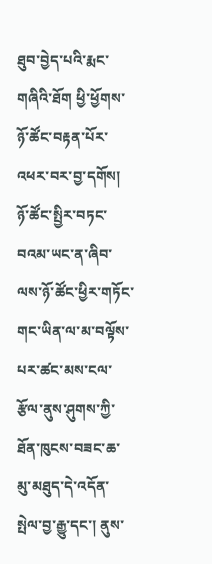ཐུབ་བྱེད་པའི་རྨང་གཞིའི་ཐོག ཕྱི་ཕྱོགས་ཉོ་ཚོང་བརྟན་པོར་འཕར་བར་བྱ་དགོས། ཉོ་ཚོང་སྤྱིར་བཏང་བའམ་ཡང་ན་ཞིབ་ལས་ཉོ་ཚོང་ཕྱིར་གཏོང་གང་ཡིན་ལ་མ་བལྟོས་པར་ཚང་མས་ངལ་རྩོལ་ནུས་ཤུགས་ཀྱི་ཐོན་ཁུངས་བཟང་ཆ་མུ་མཐུད་དེ་འདོན་སྤེལ་བྱ་རྒྱུ་དང་། ནུས་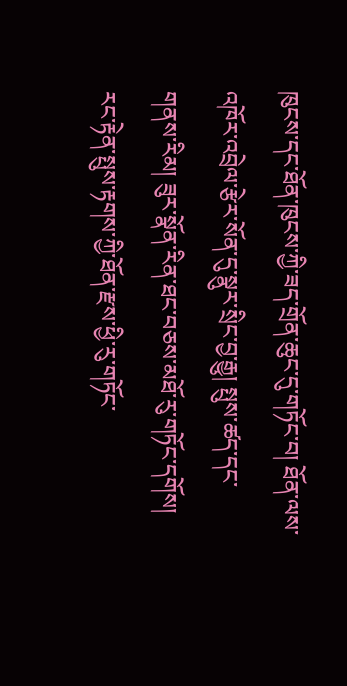ཁུངས་དང་ཐོན་ཁུངས་ཀྱི་ཟད་གྲོན་ཆུང་དུ་གཏོང་བ། ཐོན་ལས་འཁོར་འབྲེལ་རྩེར་སོན་དུ་སྣུར་སྲིང་བྱ་རྒྱུ། སྤུས་ཚད་དང་གནས་རིམ། ཟུར་སྣོན་རིན་ཐང་བཅས་མཐོ་རུ་གཏོང་དགོས། རང་རྟེན་སྤུས་རྟགས་ཀྱི་ཐོན་རྫས་ཕྱི་རུ་གཏོང་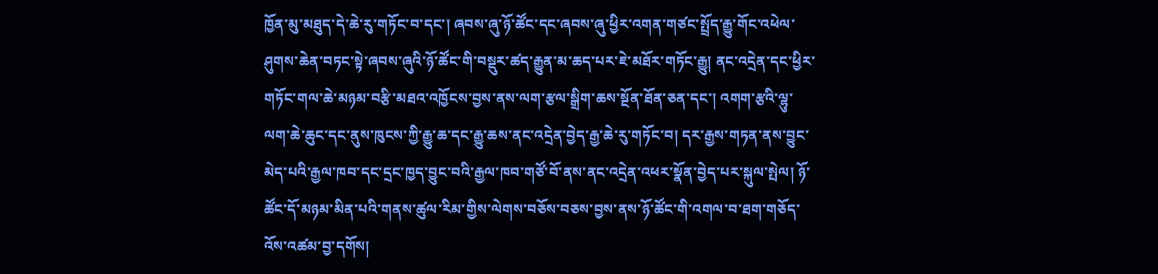ཁྱོན་མུ་མཐུད་དེ་ཆེ་རུ་གཏོང་བ་དང་། ཞབས་ཞུ་ཉོ་ཚོང་དང་ཞབས་ཞུ་ཕྱིར་འགན་གཙང་སྤྲོད་རྒྱུ་གོང་འཕེལ་ཤུགས་ཆེན་བཏང་སྟེ་ཞབས་ཞུའི་ཉོ་ཚོང་གི་བསྡུར་ཚད་རྒྱུན་མ་ཆད་པར་ཇེ་མཐོར་གཏོང་རྒྱུ། ནང་འདྲེན་དང་ཕྱིར་གཏོང་གལ་ཆེ་མཉམ་བརྩི་མཐའ་འཁྱོངས་བྱས་ནས་ལག་རྩལ་སྒྲིག་ཆས་སྔོན་ཐོན་ཅན་དང་། འགག་རྩའི་ལྷུ་ལག་ཆེ་ཆུང་དང་ནུས་ཁུངས་ཀྱི་རྒྱུ་ཆ་དང་རྒྱུ་ཆས་ནང་འདྲེན་བྱེད་རྒྱ་ཆེ་རུ་གཏོང་བ། དར་རྒྱས་གཏན་ནས་བྱུང་མེད་པའི་རྒྱལ་ཁབ་དང་དྲང་ཁྱད་བྱུང་བའི་རྒྱལ་ཁབ་གཙོ་བོ་ནས་ནང་འདྲེན་འཕར་སྣོན་བྱེད་པར་སྐུལ་སྤེལ། ཉོ་ཚོང་དོ་མཉམ་མིན་པའི་གནས་ཚུལ་རིམ་གྱིས་ལེགས་བཅོས་བཅས་བྱས་ནས་ཉོ་ཚོང་གི་འགལ་བ་ཐག་གཅོད་འོས་འཚམ་བྱ་དགོས།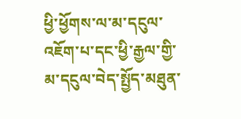ཕྱི་ཕྱོགས་ལ་མ་དངུལ་འཇོག་པ་དང་ཕྱི་རྒྱལ་གྱི་མ་དངུལ་བེད་སྤྱོད་མཐུན་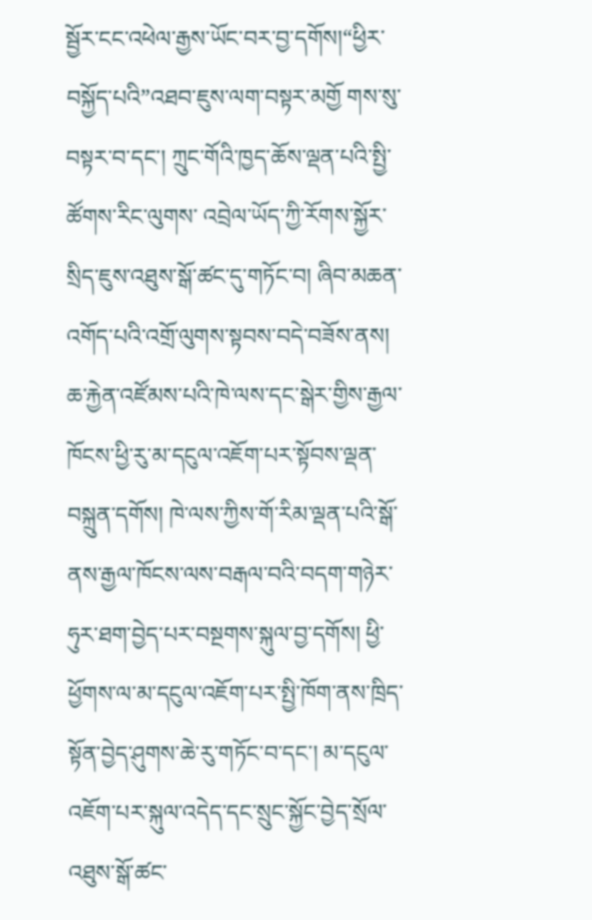སྦྱོར་ངང་འཕེལ་རྒྱས་ཡོང་བར་བྱ་དགོས།“ཕྱིར་བསྐྱོད་པའི”འཐབ་ཇུས་ལག་བསྟར་མགྱོ གས་སུ་བསྟར་བ་དང་། ཀྲུང་གོའི་ཁྱད་ཆོས་ལྡན་པའི་སྤྱི་ཚོགས་རིང་ལུགས་ འབྲེལ་ཡོད་ཀྱི་རོགས་སྐྱོར་སྲིད་ཇུས་འཐུས་སྒོ་ཚང་དུ་གཏོང་བ། ཞིབ་མཆན་འགོད་པའི་འགྲོ་ལུགས་སྟབས་བདེ་བཟོས་ནས། ཆ་རྐྱེན་འཛོམས་པའི་ཁེ་ལས་དང་སྒེར་གྱིས་རྒྱལ་ཁོངས་ཕྱི་རུ་མ་དངུལ་འཇོག་པར་སྟོབས་ལྡན་བསྐྲུན་དགོས། ཁེ་ལས་ཀྱིས་གོ་རིམ་ལྡན་པའི་སྒོ་ནས་རྒྱལ་ཁོངས་ལས་བརྒལ་བའི་བདག་གཉེར་ཧུར་ཐག་བྱེད་པར་བསྔགས་སྐུལ་བྱ་དགོས། ཕྱི་ཕྱོགས་ལ་མ་དངུལ་འཇོག་པར་སྤྱི་ཁོག་ནས་ཁྲིད་སྟོན་བྱེད་ཤུགས་ཆེ་རུ་གཏོང་བ་དང་། མ་དངུལ་འཇོག་པར་སྐུལ་འདེད་དང་སྲུང་སྐྱོང་བྱེད་སྲོལ་འཐུས་སྒོ་ཚང་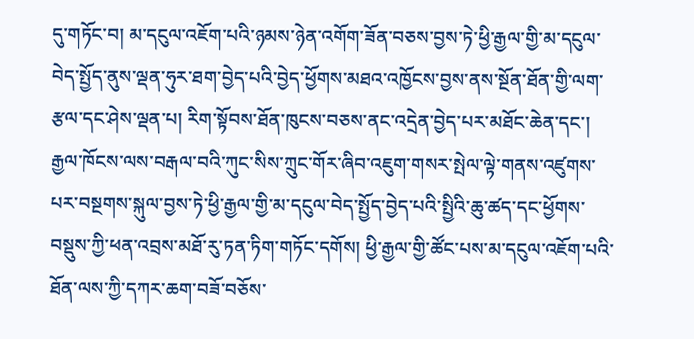དུ་གཏོང་བ། མ་དངུལ་འཇོག་པའི་ཉམས་ཉེན་འགོག་ཟོན་བཅས་བྱས་ཏེ་ཕྱི་རྒྱལ་གྱི་མ་དངུལ་བེད་སྤྱོད་ནུས་ལྡན་ཧུར་ཐག་བྱེད་པའི་བྱེད་ཕྱོགས་མཐའ་འཁྱོངས་བྱས་ནས་སྔོན་ཐོན་གྱི་ལག་རྩལ་དང་ཤེས་ལྡན་པ། རིག་སྟོབས་ཐོན་ཁུངས་བཅས་ནང་འདྲེན་བྱེད་པར་མཐོང་ཆེན་དང་། རྒྱལ་ཁོངས་ལས་བརྒལ་བའི་ཀུང་སིས་ཀྲུང་གོར་ཞིབ་འཇུག་གསར་སྤེལ་ལྟེ་གནས་འཛུགས་པར་བསྔགས་སྐུལ་བྱས་ཏེ་ཕྱི་རྒྱལ་གྱི་མ་དངུལ་བེད་སྤྱོད་བྱེད་པའི་སྤྱིའི་ཆུ་ཚད་དང་ཕྱོགས་བསྡུས་ཀྱི་ཕན་འབྲས་མཐོ་རུ་ཏན་ཏིག་གཏོང་དགོས། ཕྱི་རྒྱལ་གྱི་ཚོང་པས་མ་དངུལ་འཇོག་པའི་ཐོན་ལས་ཀྱི་དཀར་ཆག་བཟོ་བཅོས་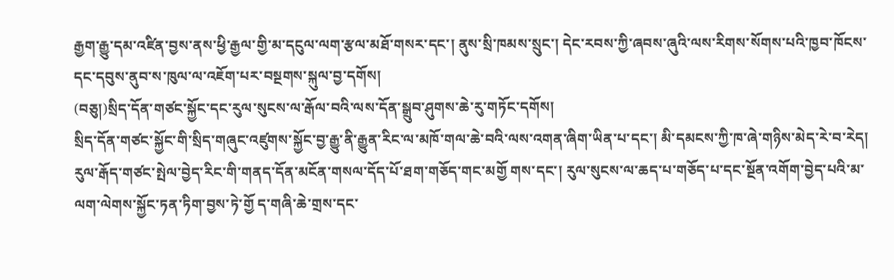རྒྱག་རྒྱུ་དམ་འཛིན་བྱས་ནས་ཕྱི་རྒྱལ་གྱི་མ་དངུལ་ལག་རྩལ་མཐོ་གསར་དང་། ནུས་སྲི་ཁམས་སྲུང་། དེང་རབས་ཀྱི་ཞབས་ཞུའི་ལས་རིགས་སོགས་པའི་ཁྱབ་ཁོངས་དང་དབུས་ནུབ་ས་ཁུལ་ལ་འཇོག་པར་བསྔགས་སྐུལ་བྱ་དགོས།
(བཅུ།)སྲིད་དོན་གཙང་སྐྱོང་དང་རུལ་སུངས་ལ་རྒོལ་བའི་ལས་དོན་སྒྲུབ་ཤུགས་ཆེ་རུ་གཏོང་དགོས།
སྲིད་དོན་གཙང་སྐྱོང་གི་སྲིད་གཞུང་འཛུགས་སྐྱོང་བྱ་རྒྱུ་ནི་རྒྱུན་རིང་ལ་མཁོ་གལ་ཆེ་བའི་ལས་འགན་ཞིག་ཡིན་པ་དང་། མི་དམངས་ཀྱི་ཁ་ཞེ་གཉིས་མེད་རེ་བ་རེད། རུལ་རྒོད་གཙང་སྤེལ་བྱེད་རིང་གི་གནད་དོན་མངོན་གསལ་དོད་པོ་ཐག་གཅོད་གང་མགྱོ གས་དང་། རུལ་སུངས་ལ་ཆད་པ་གཅོད་པ་དང་སྔོན་འགོག་བྱེད་པའི་མ་ལག་ལེགས་སྐྱོང་ཏན་ཏིག་བྱས་ཏེ་གྱོ ད་གཞི་ཆེ་གྲས་དང་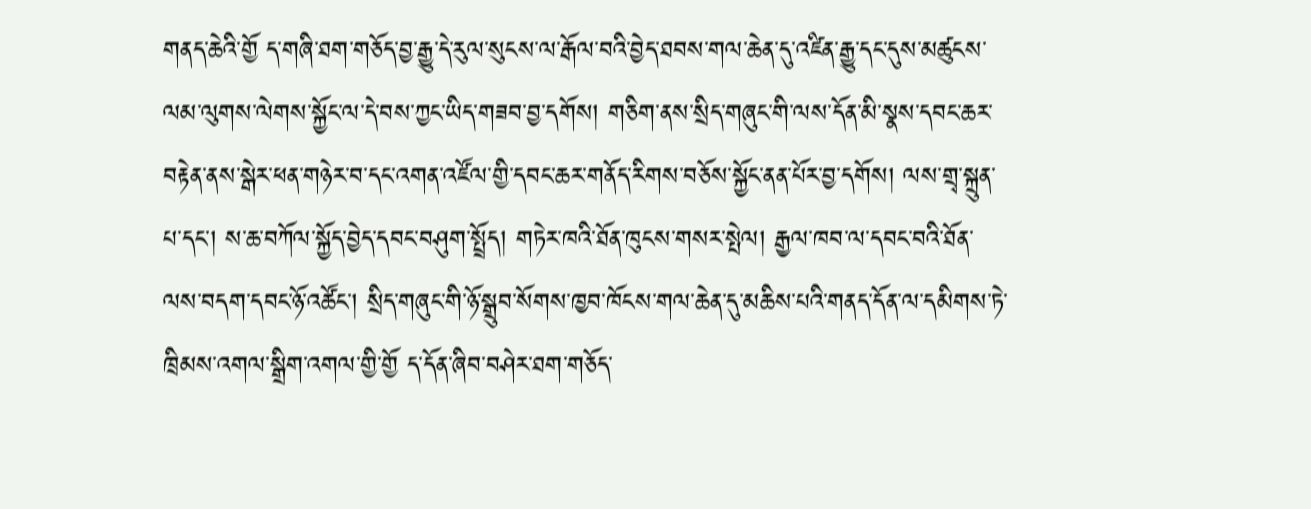གནད་ཆེའི་གྱོ ད་གཞི་ཐག་གཅོད་བྱ་རྒྱུ་དེ་རུལ་སུངས་ལ་རྒོལ་བའི་བྱེད་ཐབས་གལ་ཆེན་དུ་འཛིན་རྒྱུ་དང་དུས་མཚུངས་ལམ་ལུགས་ལེགས་སྐྱོང་ལ་དེ་བས་ཀྱང་ཡིད་གཟབ་བྱ་དགོས། གཅིག་ནས་སྲིད་གཞུང་གི་ལས་དོན་མི་སྣས་དབང་ཆར་བརྟེན་ནས་སྒེར་ཕན་གཉེར་བ་དང་འགན་འཛོལ་གྱི་དབང་ཆར་གནོད་རིགས་བཅོས་སྐྱོང་ནན་པོར་བྱ་དགོས། ལས་གྲྭ་སྐྲུན་པ་དང་། ས་ཆ་བཀོལ་སྐྱོད་བྱེད་དབང་བཤུག་སྤྲོད། གཏེར་ཁའི་ཐོན་ཁུངས་གསར་སྤེལ། རྒྱལ་ཁབ་ལ་དབང་བའི་ཐོན་ལས་བདག་དབང་ཉོ་འཚོང་། སྲིད་གཞུང་གི་ཉོ་སྒྲུབ་སོགས་ཁྱབ་ཁོངས་གལ་ཆེན་དུ་མཆིས་པའི་གནད་དོན་ལ་དམིགས་ཏེ་ཁྲིམས་འགལ་སྒྲིག་འགལ་གྱི་གྱོ ད་དོན་ཞིབ་བཤེར་ཐག་གཅོད་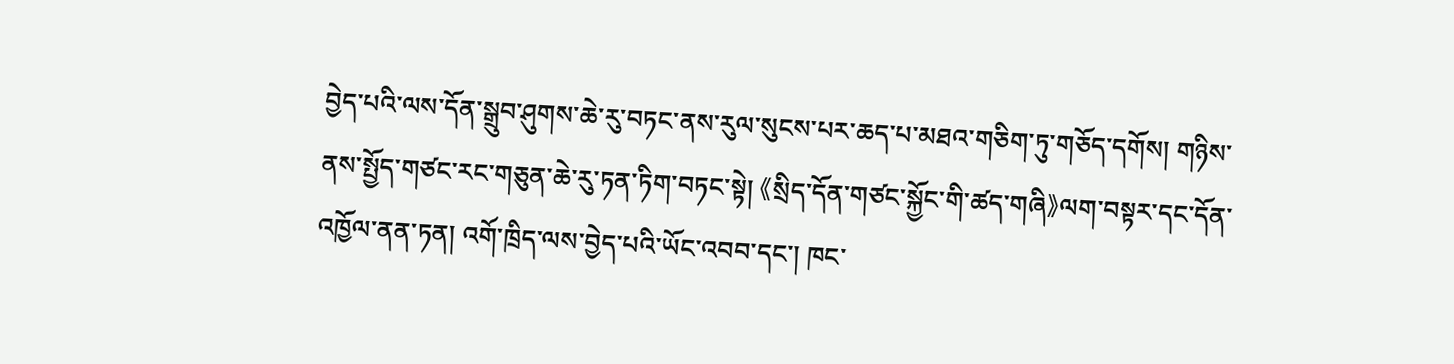བྱེད་པའི་ལས་དོན་སྒྲུབ་ཤུགས་ཆེ་རུ་བཏང་ནས་རུལ་སུངས་པར་ཆད་པ་མཐའ་གཅིག་ཏུ་གཅོད་དགོས། གཉིས་ནས་སྤྱོད་གཙང་རང་གཅུན་ཆེ་རུ་ཏན་ཏིག་བཏང་སྟེ། 《སྲིད་དོན་གཙང་སྐྱོང་གི་ཚད་གཞི》ལག་བསྟར་དང་དོན་འཁྱོལ་ནན་ཏན། འགོ་ཁྲིད་ལས་བྱེད་པའི་ཡོང་འབབ་དང་། ཁང་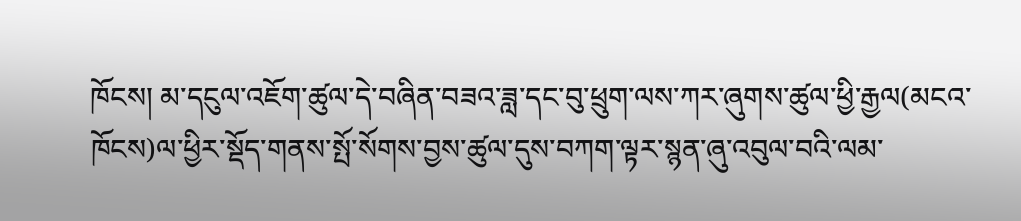ཁོངས། མ་དངུལ་འཇོག་ཚུལ་དེ་བཞིན་བཟའ་ཟླ་དང་བུ་ཕྲུག་ལས་ཀར་ཞུགས་ཚུལ་ཕྱི་རྒྱལ(མངའ་ཁོངས)ལ་ཕྱིར་སྡོད་གནས་སྤོ་སོགས་བྱས་ཚུལ་དུས་བཀག་ལྟར་སྙན་ཞུ་འབུལ་བའི་ལམ་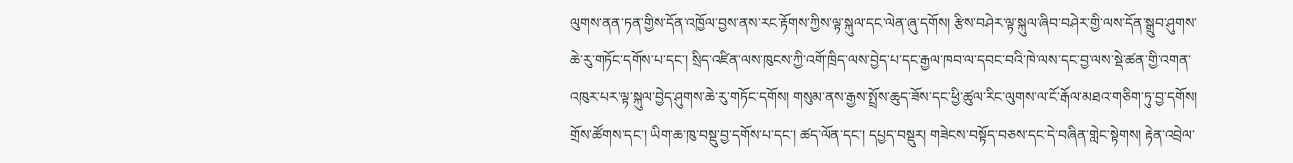ལུགས་ནན་ཏན་གྱིས་དོན་འཁྱོལ་བྱས་ནས་རང་རྟོགས་ཀྱིས་ལྟ་སྐུལ་དང་ལེན་ཞུ་དགོས། རྩིས་བཤེར་ལྟ་སྐུལ་ཞིབ་བཤེར་གྱི་ལས་དོན་སྒྲུབ་ཤུགས་ཆེ་རུ་གཏོང་དགོས་པ་དང་། སྲིད་འཛིན་ལས་ཁུངས་ཀྱི་འགོ་ཁྲིད་ལས་བྱེད་པ་དང་རྒྱལ་ཁབ་ལ་དབང་བའི་ཁེ་ལས་དང་བྱ་ལས་སྡེ་ཚན་གྱི་འགན་འཁུར་པར་ལྟ་སྐུལ་བྱེད་ཤུགས་ཆེ་རུ་གཏོང་དགོས། གསུམ་ནས་རྒྱས་སྤྲོས་ཆུད་ཟོས་དང་ཕྱི་ཚུལ་རིང་ལུགས་ལ་ངོ་རྒོལ་མཐའ་གཅིག་ཏུ་བྱ་དགོས། གྲོས་ཚོགས་དང་། ཡིག་ཆ་ཁུ་བསྡུ་བྱ་དགོས་པ་དང་། ཚད་ལོན་དང་། དཔྱད་བསྡུར། གཟེངས་བསྟོད་བཅས་དང་དེ་བཞིན་གླེང་སྟེགས། རྟེན་འབྲེལ་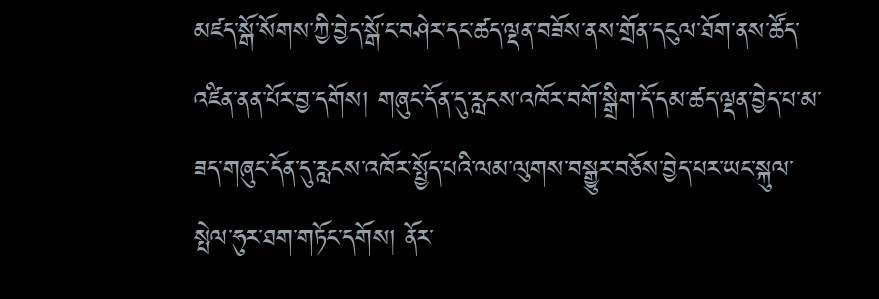མཛད་སྒོ་སོགས་ཀྱི་བྱེད་སྒོ་ང་བཤེར་དང་ཚད་ལྡན་བཟོས་ནས་གྲོན་དངུལ་ཐོག་ནས་ཚོད་འཛིན་ནན་པོར་བྱ་དགོས། གཞུང་དོན་དུ་རླངས་འཁོར་བགོ་སྒྲིག་དོ་དམ་ཚད་ལྡན་བྱེད་པ་མ་ཟད་གཞུང་དོན་དུ་རླངས་འཁོར་སྤྱོད་པའི་ལམ་ལུགས་བསྒྱུར་བཅོས་བྱེད་པར་ཡང་སྐུལ་སྤེལ་ཧུར་ཐག་གཏོང་དགོས། ནོར་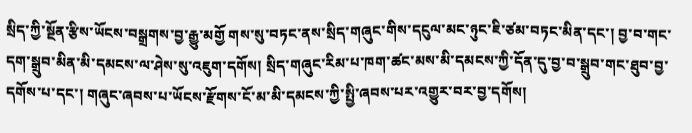སྲིད་ཀྱི་སྔོན་རྩིས་ཡོངས་བསྒྲགས་བྱ་རྒྱུ་མགྱོ གས་སུ་བཏང་ནས་སྲིད་གཞུང་གིས་དངུལ་མང་ཉུང་ཇི་ཙམ་བཏང་མིན་དང་། བྱ་བ་གང་དག་སྒྲུབ་མིན་མི་དམངས་ལ་ཤེས་སུ་འཇུག་དགོས། སྲིད་གཞུང་རིམ་པ་ཁག་ཚང་མས་མི་དམངས་ཀྱི་དོན་དུ་བྱ་བ་སྒྲུབ་གང་ཐུབ་བྱ་དགོས་པ་དང་། གཞུང་ཞབས་པ་ཡོངས་རྫོགས་ངོ་མ་མི་དམངས་ཀྱི་སྤྱི་ཞབས་པར་འགྱུར་བར་བྱ་དགོས།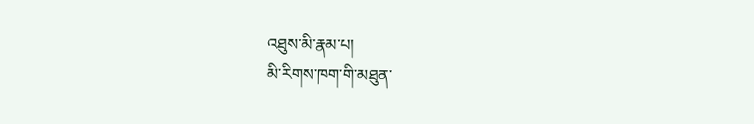འཐུས་མི་རྣམ་པ།
མི་རིགས་ཁག་གི་མཐུན་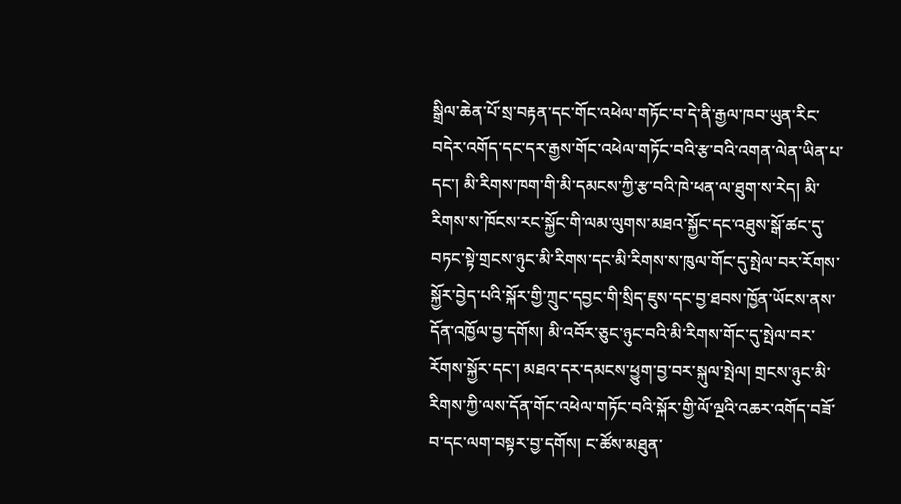སྒྲིལ་ཆེན་པོ་སྲ་བརྟན་དང་གོང་འཕེལ་གཏོང་བ་དེ་ནི་རྒྱལ་ཁབ་ཡུན་རིང་བདེར་འགོད་དང་དར་རྒྱས་གོང་འཕེལ་གཏོང་བའི་རྩ་བའི་འགན་ལེན་ཡིན་པ་དང་། མི་རིགས་ཁག་གི་མི་དམངས་ཀྱི་རྩ་བའི་ཁེ་ཕན་ལ་ཐུག་ས་རེད། མི་རིགས་ས་ཁོངས་རང་སྐྱོང་གི་ལམ་ལུགས་མཐའ་སྐྱོང་དང་འཐུས་སྒོ་ཚང་དུ་བཏང་སྟེ་གྲངས་ཉུང་མི་རིགས་དང་མི་རིགས་ས་ཁུལ་གོང་དུ་སྤེལ་བར་རོགས་སྐྱོར་བྱེད་པའི་སྐོར་གྱི་ཀྲུང་དབྱང་གི་སྲིད་ཇུས་དང་བྱ་ཐབས་ཁྱོན་ཡོངས་ནས་དོན་འཁྱོལ་བྱ་དགོས། མི་འབོར་ཅུང་ཉུང་བའི་མི་རིགས་གོང་དུ་སྤེལ་བར་རོགས་སྐྱོར་དང་། མཐའ་དར་དམངས་ཕྱུག་བྱ་བར་སྐུལ་སྤེལ། གྲངས་ཉུང་མི་རིགས་ཀྱི་ལས་དོན་གོང་འཕེལ་གཏོང་བའི་སྐོར་གྱི་ལོ་ལྔའི་འཆར་འགོད་བཟོ་བ་དང་ལག་བསྟར་བྱ་དགོས། ང་ཚོས་མཐུན་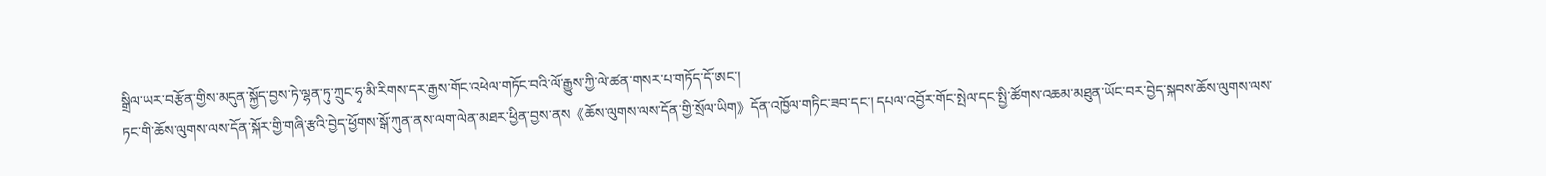སྒྲིལ་ཡར་བརྩོན་གྱིས་མདུན་སྐྱོད་བྱས་ཏེ་ལྷན་ཏུ་ཀྲུང་ཧྭ་མི་རིགས་དར་རྒྱས་གོང་འཕེལ་གཏོང་བའི་ལོ་རྒྱུས་ཀྱི་ལེ་ཚན་གསར་པ་གཏོད་དོ་ཨང་།
ཏང་གི་ཆོས་ལུགས་ལས་དོན་སྐོར་གྱི་གཞི་རྩའི་བྱེད་ཕྱོགས་སྒོ་ཀུན་ནས་ལག་ལེན་མཐར་ཕྱིན་བྱས་ནས《ཆོས་ལུགས་ལས་དོན་གྱི་སྲོལ་ཡིག》དོན་འཁྱོལ་གཏིང་ཟབ་དང་། དཔལ་འབྱོར་གོང་སྤེལ་དང་སྤྱི་ཚོགས་འཆམ་མཐུན་ཡོང་བར་བྱེད་སྐབས་ཆོས་ལུགས་ལས་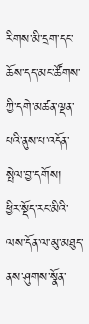རིགས་མི་དྲག་དང་ཆོས་དད་མང་ཚོགས་ཀྱི་དགེ་མཚན་ལྡན་པའི་ནུས་པ་འདོན་སྤེལ་བྱ་དགོས།
ཕྱིར་སྡོད་རང་མིའི་ལས་དོན་ལ་མུ་མཐུད་ནས་ཤུགས་སྣོན་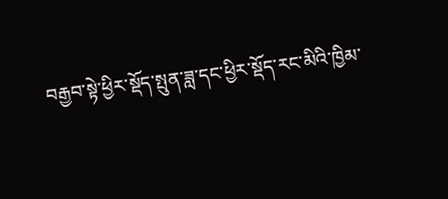བརྒྱབ་སྟེ་ཕྱིར་སྡོད་སྤུན་ཟླ་དང་ཕྱིར་སྡོད་རང་མིའི་ཁྱིམ་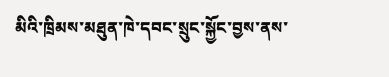མིའི་ཁྲིམས་མཐུན་ཁེ་དབང་སྲུང་སྐྱོང་བྱས་ནས་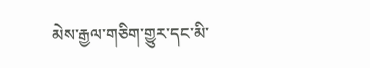མེས་རྒྱལ་གཅིག་གྱུར་དང་མི་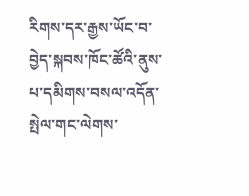རིགས་དར་རྒྱས་ཡོང་བ་བྱེད་སྐབས་ཁོང་ཚོའི་ནུས་པ་དམིགས་བསལ་འདོན་སྤེལ་གང་ལེགས་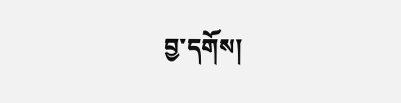བྱ་དགོས།